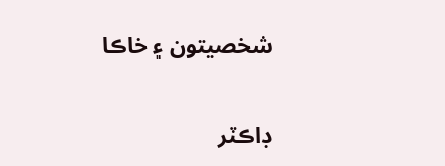شخصيتون ۽ خاڪا

ڊاڪٽر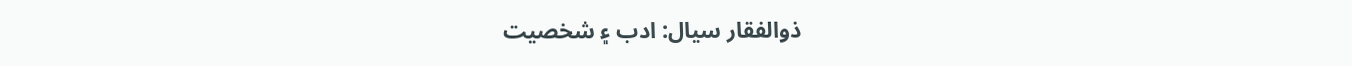ذوالفقار سيال: ادب ۽ شخصيت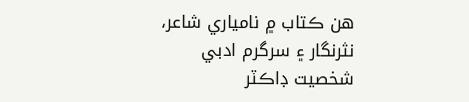ھن ڪتاب ۾ نامياري شاعر، نثرنگار ۽ سرگرم ادبي شخصيت ڊاڪٽر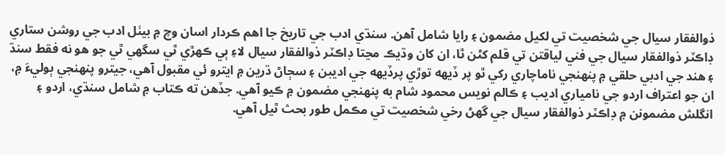ذوالفقار سيال جي شخصيت تي لکيل مضمون ۽ رايا شامل آھن. سنڌي ادب جي تاريخ جا اهم ڪردار اسان وچ ۾ بيٺل ادب جي روشن ستاري ڊاڪٽر ذوالفقار سيال جي فني لياقتن تي قلم کڻن ٿا، ان کان وڌيڪ مڃتا ڊاڪٽر ذوالفقار سيال لاءِ ٻي ڪهڙي ٿي سگهي ٿي جو هو نه فقط سنڌ ۽ هند جي ادبي حلقي ۾ پنهنجي ناماچاري رکي ٿو پر ڏيهه توڙي پرڏيهه جي اديبن ۽ سڄاڻ ڌرين ۾ ايترو ئي مقبول آهي، جيترو پنهنجي ٻوليءَ ۾، ان جو اعتراف اردو جي نامياري اديب ۽ ڪالم نويس محمود شام به پنهنجي مضمون ۾ ڪيو آهي. جڏهن ته ڪتاب ۾ شامل سنڌي، اردو ۽ انگلش مضمونن ۾ ڊاڪٽر ذوالفقار سيال جي گهڻ رخي شخصيت تي مڪمل طور بحث ٿيل آهي.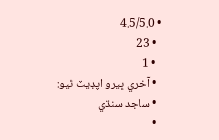• 4.5/5.0
  • 23
  • 1
  • آخري ڀيرو اپڊيٽ ٿيو:
  • ساجد سنڌي
  •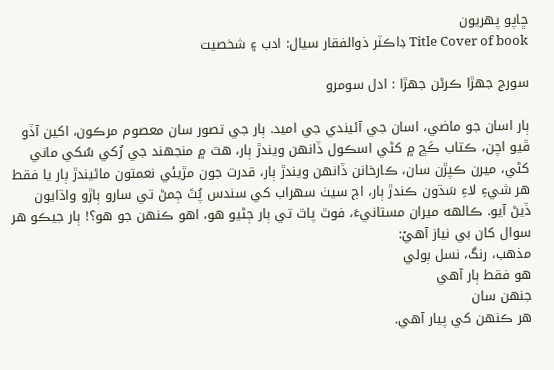ڇاپو پھريون
Title Cover of book ڊاڪٽر ذوالفقار سيال: ادب ۽ شخصيت

سورج جهڙا ڪرڻن جهڙا : ادل سومرو

ٻار اسان جو ماضي، اسان جي آئيندي جي اميد. ٻار جي تصور سان معصوم مرڪون، اکين آڏو ڦيو اچن، ڪتاب ڪَڇ ۾ کڻي اسڪول ڏانهن ويندڙ ٻار، هٿ ۾ منجهند جي رُکي سُکي ماني کڻي، ميرن ڪپڙن سان، ڪارخانن ڏانهن ويندڙ ٻار، قدرت جون مڙيئي نعمتون ماڻيندڙ ٻار يا فقط هر شيءِ لاءِ سَڌون ڪندڙ ٻار، اڄ سيٺ سهراب کي سندس پُٽَ ڄمڻ تي سارو ٻاڙو واڌايون ڏيڻ آيو. ڪالهه ميران مستانيءَ، فوٿ پاٿ تي ٻار ڄڻيو هو، اهو ڪنهن جو هو؟! ٻار جيڪو هر سوال کان بي نياز آهيۡ:
مذهب، رنگ، نسل ٻولي
هو فقط ٻار آهي
جنهن سان
هر ڪنهن کي پيار آهي.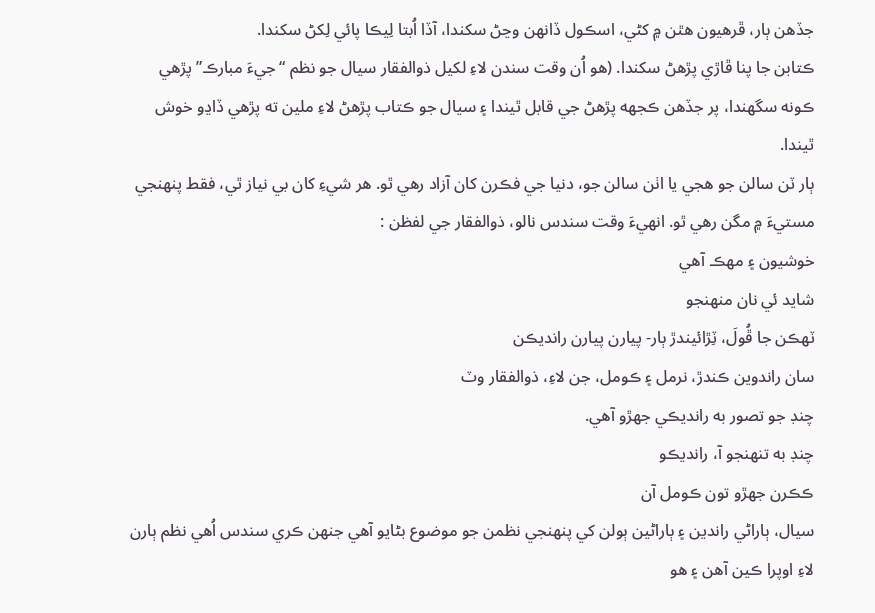جڏهن ٻار، ڦرهيون هٿن ۾ کڻي، اسڪول ڏانهن وڃڻ سکندا، آڏا اُبتا لِيڪا پائي لِکڻ سکندا.
ڪتابن جا پنا ڦاڙي پڙهڻ سکندا. (هو اُن وقت سندن لاءِ لکيل ذوالفقار سيال جو نظم “جيءَ مبارڪ” پڙهي ڪونه سگهندا، پر جڏهن ڪجهه پڙهڻ جي قابل ٿيندا ۽ سيال جو ڪتاب پڙهڻ لاءِ ملين ته پڙهي ڏاڍو خوش ٿيندا.
ٻار ٽن سالن جو هجي يا اٺن سالن جو، دنيا جي فڪرن کان آزاد رهي ٿو. هر شيءِ کان بي نياز ٿي، فقط پنهنجي مستيءَ ۾ مگن رهي ٿو. انهيءَ وقت سندس نالو، ذوالفقار جي لفظن :
خوشيون ۽ مهڪ آهي
شايد ئي نان منهنجو
ٽهڪن جا ڦُولَ، ٽِڙائيندڙ ٻار- پيارن پيارن رانديڪن
سان راندوين ڪندڙ، نرمل ۽ ڪومل، جن لاءِ، ذوالفقار وٽ
چنڊ جو تصور به رانديڪي جهڙو آهي.
چنڊ به تنهنجو آ، رانديڪو
ڪڪرن جهڙو تون ڪومل آن
سيال، ٻاراڻي راندين ۽ ٻاراڻين ٻولن کي پنهنجي نظمن جو موضوع بڻايو آهي جنهن ڪري سندس اُهي نظم ٻارن لاءِ اوپرا ڪين آهن ۽ هو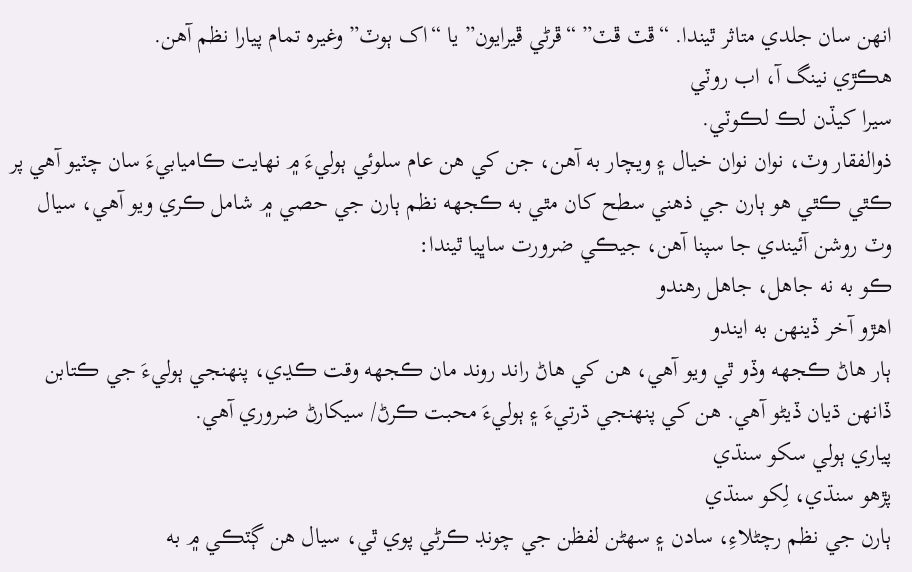انهن سان جلدي متاثر ٿيندا. “ڦٽ ڦٽ” “ڦرڻي ڦيرايون” يا “اک ٻوٽ” وغيره تمام پيارا نظم آهن.
هڪڙي نينگ آ، اب روٽي
سيرا کيڏن لڪ لڪوٽي.
ذوالفقار وٽ، نوان نوان خيال ۽ ويچار به آهن، جن کي هن عام سلوئي ٻوليءَ ۾ نهايت ڪاميابيءَ سان چٽيو آهي پر ڪٿي ڪٿي هو ٻارن جي ذهني سطح کان مٿي به ڪجهه نظم ٻارن جي حصي ۾ شامل ڪري ويو آهي، سيال وٽ روشن آئيندي جا سپنا آهن، جيڪي ضرورت ساڀيا ٿيندا:
ڪو به نه جاهل، جاهل رهندو
اهڙو آخر ڏينهن به ايندو
ٻار هاڻ ڪجهه وڏو ٿي ويو آهي، هن کي هاڻ راند روند مان ڪجهه وقت ڪڍي، پنهنجي ٻوليءَ جي ڪتابن ڏانهن ڌيان ڏيڻو آهي. هن کي پنهنجي ڌرتيءَ ۽ ٻوليءَ محبت ڪرڻ/ سيکارڻ ضروري آهي.
پياري ٻولي سکو سنڌي
پڙهو سنڌي، لِکو سنڌي
ٻارن جي نظم رچڻلاءِ، سادن ۽ سهڻن لفظن جي چونڊ ڪرڻي پوي ٿي، سيال هن ڳٽڪي ۾ به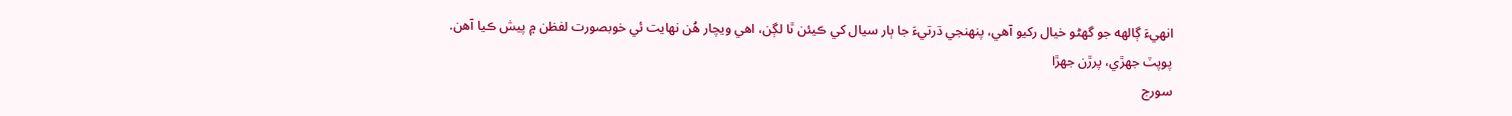انهيءَ ڳالهه جو گهڻو خيال رکيو آهي، پنهنجي ڌرتيءَ جا ٻار سيال کي ڪيئن ٿا لڳن، اهي ويچار هُن نهايت ئي خوبصورت لفظن ۾ پيش ڪيا آهن.
پوپٽ جهڙي، پرڙن جهڙا
سورج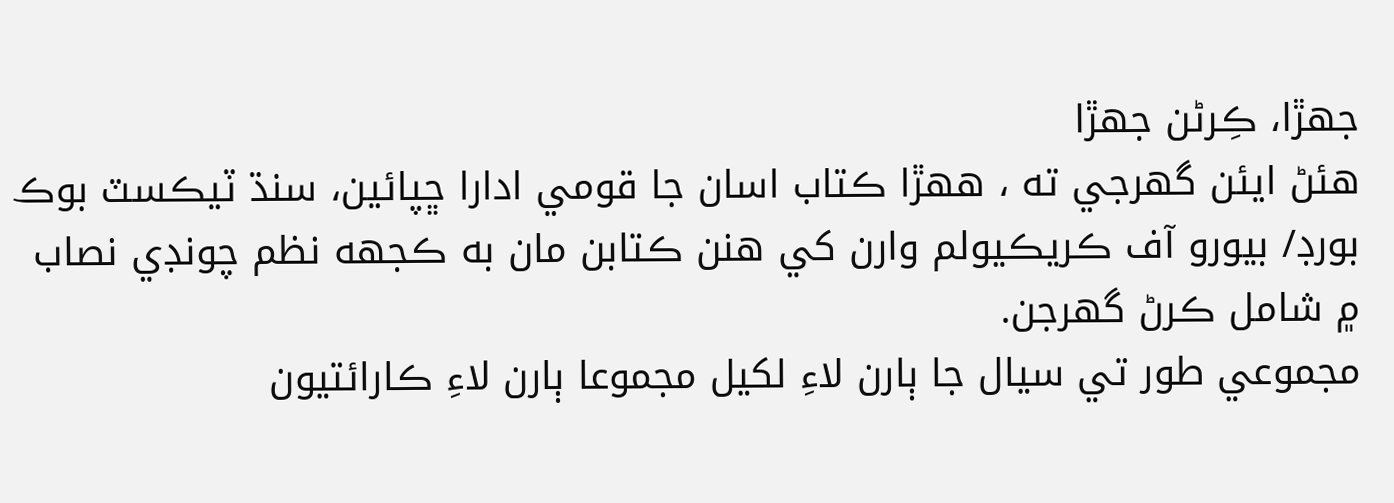جهڙا، ڪِرڻن جهڙا
هئڻ ايئن گهرجي ته ، ههڙا ڪتاب اسان جا قومي ادارا ڇپائين، سنڌ ٽيڪسٽ بوڪ بورڊ/ بيورو آف ڪريڪيولم وارن کي هنن ڪتابن مان به ڪجهه نظم چونڊي نصاب ۾ شامل ڪرڻ گهرجن.
مجموعي طور تي سيال جا ٻارن لاءِ لکيل مجموعا ٻارن لاءِ ڪارائتيون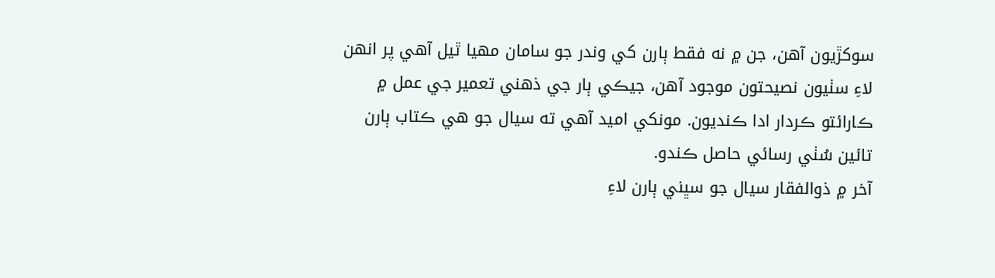سوکڙيون آهن، جن ۾ نه فقط ٻارن کي وندر جو سامان مهيا ٿيل آهي پر انهن لاءِ سٺيون نصيحتون موجود آهن، جيڪي ٻار جي ذهني تعمير جي عمل ۾ ڪارائتو ڪردار ادا ڪنديون. مونکي اميد آهي ته سيال جو هي ڪتاب ٻارن تائين سُٺي رسائي حاصل ڪندو.
آخر ۾ ذوالفقار سيال جو سڀني ٻارن لاءِ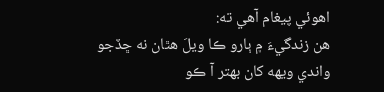اهوئي پيغام آهي ته:
هن زندگيءَ ۾ ٻارو ڪا ويلَ هٿان نه ڇڏجو
واندي ويهه کان بهتر آ ڪو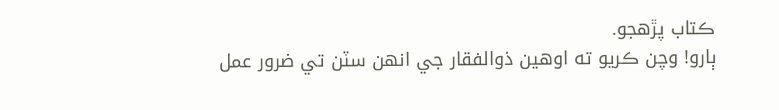ڪتاب پڙهجو.
ٻارو! وچن ڪريو ته اوهين ذوالفقار جي انهن سٽن تي ضرور عمل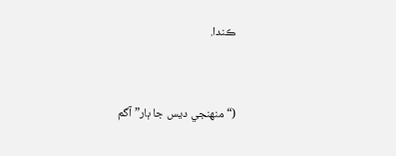ڪندا.


(“منهنجي ديس جا ٻار” آگم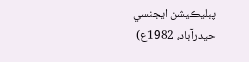پبليڪيشن ايجنسي حيدرآباد، 1982ع)